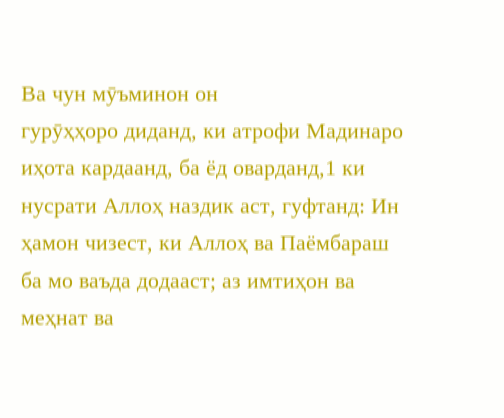Ва чун мӯъминон он
гурӯҳҳоро диданд, ки атрофи Мадинаро иҳота кардаанд, ба ёд оварданд,1 ки нусрати Аллоҳ наздик аст, гуфтанд: Ин ҳамон чизест, ки Аллоҳ ва Паёмбараш ба мо ваъда додааст; аз имтиҳон ва меҳнат ва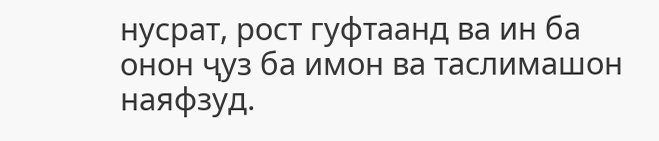нусрат, рост гуфтаанд ва ин ба онон ҷуз ба имон ва таслимашон наяфзуд.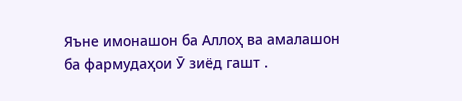Яъне имонашон ба Аллоҳ ва амалашон ба фармудаҳои Ӯ зиёд гашт .